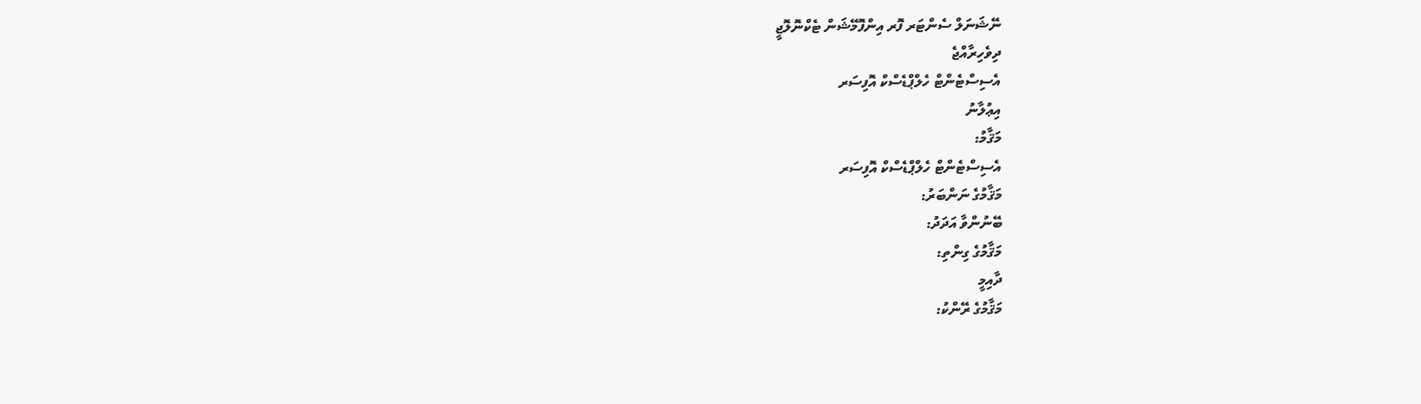ނޭޝަނަލް ސެންޓަރ ފޮރ އިންފޮމޭޝަން ޓެކްނޮލޮޖީ
ދިވެހިރާއްޖެ
އެސިސްޓެންޓް ހެލްޕްޑެސްކް އޮފިސަރ
އިޢުލާނު
މަޤާމު:
އެސިސްޓެންޓް ހެލްޕްޑެސްކް އޮފިސަރ
މަޤާމުގެ ނަންބަރު:
ބޭނުންވާ އަދަދު:
މަޤާމުގެ ގިންތި:
ދާއިމީ
މަޤާމުގެ ރޭންކު: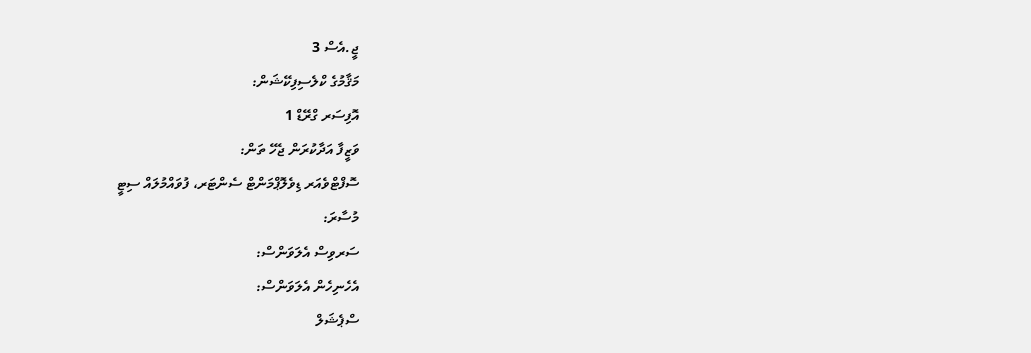ޖީ.އެސް 3
މަޤާމުގެ ކްލެސިފިކޭޝަން:
އޮފިސަރ ގްރޭޑް 1
ވަޒީފާ އަދާކުރަން ޖެހޭ ތަން:
ސޮފްޓްވެއަރ ޑިވެލޮޕްމަންޓް ސެންޓަރ، ފުވައްމުލައް ސިޓީ
މުސާރަ:
ސަރވިސް އެލަވަންސް:
އެހެނިހެން އެލަވަންސް:
ސްޕެޝަލް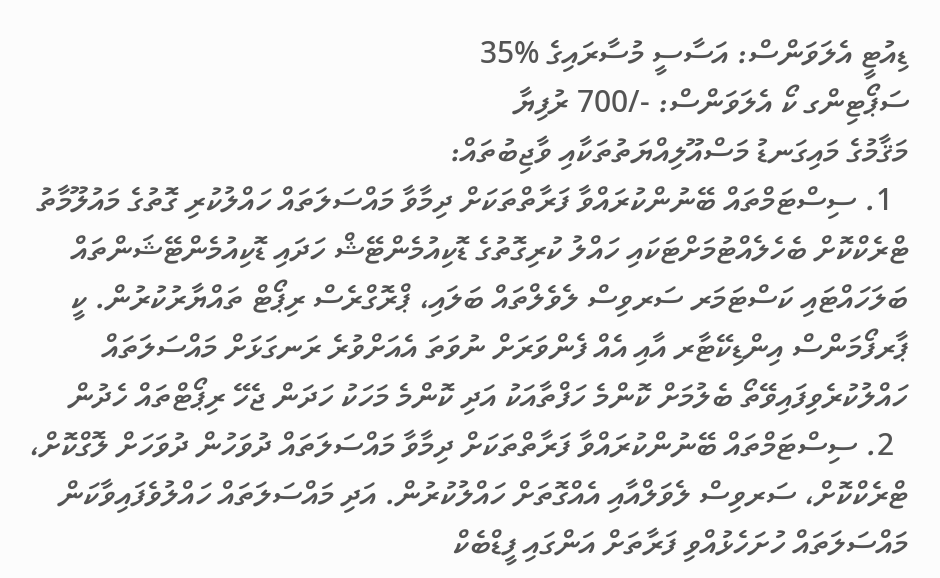ޑިއުޓީ އެލަވަންސް: އަސާސީ މުސާރައިގެ %35
ސަޕޯޓިންގ ކޯ އެލަވަންސް: -/700 ރުފިޔާ
މަޤާމުގެ މައިގަނޑު މަސްއޫލިއްޔަތުތަކާއި ވާޖިބުތައް:
  1. ސިސްޓަމްތައް ބޭނުންކުރައްވާ ފަރާތްތަކަށް ދިމާވާ މައްސަލަތައް ހައްލުކުރި ގޮތުގެ މައުލޫމާތު ޓްރެކްކޮށް ބެހެލެއްޓުމަށްޓަކައި ހައްލު ކުރިގޮތުގެ ޑޮކިއުމެންޓޭޝް ހަދައި ޑޮކިއުމެންޓޭޝަންތައް ބަލަހައްޓައި ކަސްޓަމަރ ސަރވިސް ލެވެލްތައް ބަލައި، ޕްރޮގްރެސް ރިޕޯޓް ތައްޔާރުކުރުން. ކީ ޕާރފޯމަންސް އިންޑިކޭޓާރ އާއި އެއް ފެންވަރަށް ނުވަތަ އެއަށްވުރެ ރަނގަޅަށް މައްސަލަތައް ހައްލުކުރެވިފައިވޭތޯ ބެލުމަށް ކޮންމެ ހަފްތާއަކު އަދި ކޮންމެ މަހަކު ހަދަން ޖެހޭ ރިޕޯޓްތައް ހެދުން
  2. ސިސްޓަމްތައް ބޭނުންކުރައްވާ ފަރާތްތަކަށް ދިމާވާ މައްސަލަތައް ދުވަހުން ދުވަހަށް ލޮގްކޮށް، ޓްރެކްކޮށް، ސަރވިސް ލެވަލްއާއި އެއްގޮތަށް ހައްލުކުރުން. އަދި މައްސަލަތައް ހައްލުވެފައިވާކަން މައްސަލަތައް ހުށަހެޅުއްވި ފަރާތަށް އަންގައި ފީޑްބެކް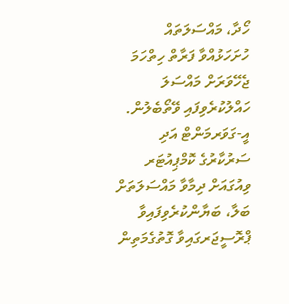ހޯދާ، މައްސަލަތައް ހުށަހަޅުއްވާ ފަރާތް ހިތްހަމަ ޖެހޭވަރަށް މައްސަލަ ހައްލުކުރެވިފައި ވޭތޯބެލުން. އީ-ގަވަރމަންޓް އަދި ސަރުކާރުގެ ކޮމްޕިއުޓަރ ވިއުގައަށް ދިމާވާ މައްސަލަތަށް ބަލާ، ބަޔާންކުރެވިފައިވާ ޕްރޮސީޖަރގައިވާ ގޮތުގެމަތިން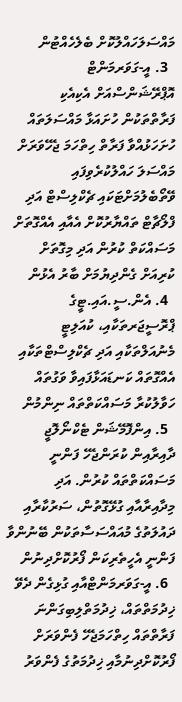މައްސަލަހައްލުކޮށް ބެލެހެއްޓުން
  3. އީ-ގަވަރމަންޓް އޮޕްރޭޝަންސްއަށް އެކިއެކި ފަރާތްތަކުން ހުށައަޅާ މައްސަލަތައް ހުށަހަޅުއްވާ ފަރާތް ހިތްހަމަ ޖެހޭވަރަށް މައްސަލަ ހައްލުކުރެވިފައި ވޭތޯބެލުމަށްޓަކައި ޗެކްލިސްޓް އަދި ފްލޯޗާޓް ތައްޔާރުކޮށް އެއާއި އެއްގޮތަށް މަސައްކަތް ކުރުން އަދި މިގޮތަށް ކުރިއަށް ގެންދިޔުމަށް ބާރު އެޅުން
  4. އެން.ސީ.އައި.ޓީގެ ޕްރޮސީޖަރތަކާއި، ކުއަލިޓީ މެނުއަލްތަކާއި އަދި ޗެކްލިސްޓްތަކާއި އެއްގޮތައް ކަނޑައަޅާފައިވާ ވަގުތައް ހަވާލުކުރާ މަސައްކަތްތައް ނިންމުން
  5. އިންފޮމޭޝަން ޓެކްނޯލޮޖީ ދާއިރާއިން ކުރަންޖެހޭ ފަންނީ މަސައްކަތްތައް ކުރުން. އަދި މިދާއިރާއާއި ގުޅޭގޮތުން، ސަރުކާރާއި ދައުލަތުގެ މުއައްސަސާތަކުން ބޭނުންވާ ފަންނީ އެހީތެރިކަން ފޯރުކޮށްދިނުން
  6. އީ-ގަވަރމަންޓްއާއި ގުޅިގެން ދެވޭ ޚިދުމަތްތައް، ޚިދުމަތްލިބިގަންނަ ފަރާތްތައް ހިތްހަމަޖެހޭ ފެންވަރަށް ފޯރުކޮށްދިނުމާއި ޚިދުމަތުގެ ފެންވަރު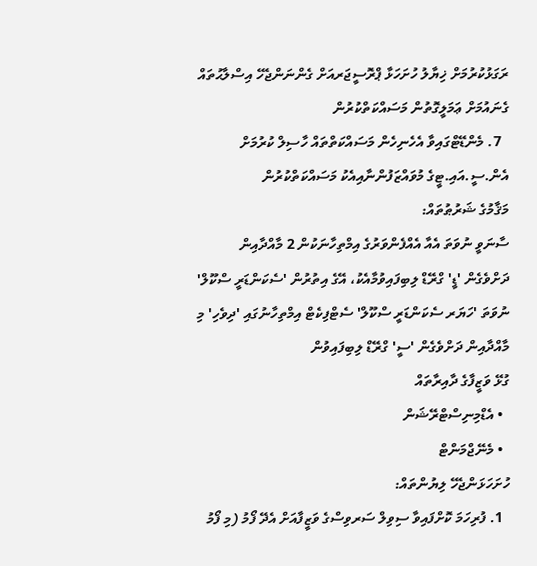ރަގަޅުކުރުމަށް ޚިޔާލު ހުށަހަޅާ ޕްރޮސީޖަރއަށް ގެންނަންޖެހޭ އިސްލާޙުތައް ގެނައުމަށް ޢަމަލީގޮތުން މަސައްކަތްކުރުން
  7. މެންޑޭޓްގައިވާ އެހެނިހެން މަސައްކަތްތައް ހާސިލް ކުރުމަށް އެން.ސީ.އައި.ޓީގެ މުވައްޒަފުންނާއިއެކު މަސައްކަތްކުރުން
މަޤާމުގެ ޝަރުޠުތައް:
ސާނަވީ ނުވަތަ އެއާ އެއްފެންވަރުގެ އިމްތިހާނަކުން 2 މާއްދާއިން ދަށްވެގެން 'ޑީ' ގްރޭޑް ލިބިފައިވުމާއެކު، އޭގެ އިތުރުން 'ސެކަންޑަރީ ސްކޫލް' ނުވަތަ 'ހަޔަރ ސެކަންޑަރީ ސްކޫލް' ސެޓްފިކެޓް އިމްތިހާނުގައި 'ދިވެހި' މި މާއްދާއިން ދަށްވެގެން 'ސީ' ގްރޭޑް ލިބިފައިވުން
ގުޅޭ ވަޒީފާގެ ދާއިރާތައް
  • އެޑްމިނިސްޓްރޭޝަން
  • މެނޭޖްމަންޓް
ހުށަހަޅަންޖެހޭ ލިޔުންތައް:
  1. ފުރިހަމަ ކޮށްފައިވާ ސިވިލް ސަރވިސްގެ ވަޒީފާއަށް އެދޭ ފޯމު (މި ފޯމު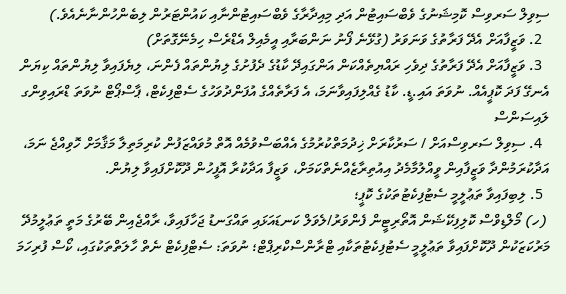ސިވިލް ސަރވިސް ކޮމިޝަނުގެ ވެބްސައިޓުން އަދި މިއިދާރާގެ ވެބްސައިޓުންނާއި ކައުންޓަރުން ލިބެންހުންނާނެއެވެ.)
  2. ވަޒީފާއަށް އެދޭ ފަރާތުގެ ވަނަވަރު (ގުޅޭނެ ފޯނު ނަންބަރާއި އީމެއިލް އެޑްރެސް ހިމެނޭގޮތަށް)
  3. ވަޒީފާއަށް އެދޭ ފަރާތުގެ ދިވެހި ރައްޔިތެއްކަން އަންގައިދޭ ކާޑުގެ ދެފުށުގެ ލިޔުންތައް ފެންނަ، ލިޔެފައިވާ ލިޔުންތައް ކިޔަން އެނގޭ ފަދަ ކޮޕީއެއް. ނުވަތަ އައި.ޑީ. ކާޑު ގެއްލިފައިވާނަމަ، އެ ފަރާތެއްގެ އުފަންދުވަހުގެ ސެޓްފިކެޓް، ޕާސްޕޯޓް ނުވަތަ ޑްރައިވިންގ ލައިސަންސް
  4. ސިވިލް ސަރވިސްއަށް / ސަރުކާރަށް ޚިދުމަތްކުރުމުގެ އެއްބަސްވުމެއް އޮތް މުވައްޒަފުން ކުރިމަތިލާ މަޤާމަށް ހޮވިއްޖެ ނަމަ، އަދާކުރަމުންދާ ވަޒީފާއިން ވީއްލުމާމެދު އިއުތިރާޒެއްނެތްކަމަށް، ވަޒީފާ އަދާކުރާ އޮފީހުން ދޫކޮށްފައިވާ ލިޔުން.
  5. ލިބިފައިވާ ތަޢުލީމީ ސެޓުފިކެޓުތަކުގެ ކޮޕީ؛
 (ހ) މޯލްޑިވްސް ކޮލިފިކޭޝަން އޮތޯރިޓީން ފެންވަރު/ލެވަލް ކަނޑައަޅައި ތައްގަނޑު ޖަހާފައިވާ، ރާއްޖެއިން ބޭރުގެ މަތީ ތަޢުލީމުދޭ މަރުކަޒަކުން ދޫކޮށްފައިވާ ތަޢުލީމީ ސެޓުފިކެޓުތަކާއި ޓްރާންސްކްރިޕްޓް؛ ނުވަތަ: ސެޓްފިކެޓް ނެތް ހާލަތްތަކުގައި، ކޯސް ފުރިހަމަ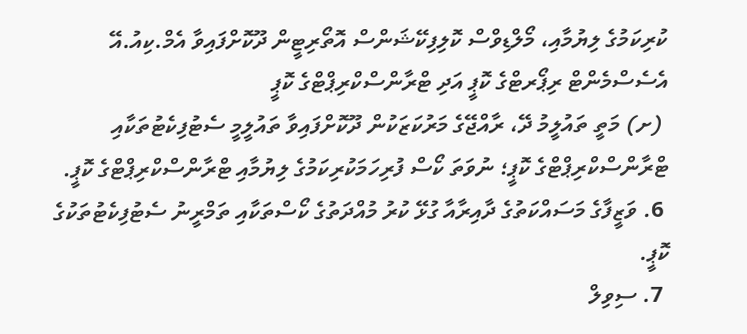ކުރިކަމުގެ ލިޔުމާއި، މޯލްޑިވްސް ކޮލިފިކޭޝަންސް އޮތޯރިޓީން ދޫކޮށްފައިވާ އެމް.ކިއު.އޭ އެސެސްމެންޓް ރިޕޯރޓްގެ ކޮޕީ އަދި ޓްރާންސްކްރިޕްޓްގެ ކޮޕީ
 (ށ) މަތީ ތައުލީމު ދޭ، ރާއްޖޭގެ މަރުކަޒަކުން ދޫކޮށްފައިވާ ތައުލީމީ ސެޓުފިކެޓުތަކާއި ޓްރާންސްކްރިޕްޓްގެ ކޮޕީ؛ ނުވަތަ ކޯސް ފުރިހަމަކުރިކަމުގެ ލިޔުމާއި ޓްރާންސްކްރިޕްޓްގެ ކޮޕީ.
 6. ވަޒީފާގެ މަސައްކަތުގެ ދާއިރާއާ ގުޅޭ ކުރު މުއްދަތުގެ ކޯސްތަކާއި ތަމްރީނު ސެޓުފިކެޓުތަކުގެ ކޮޕީ.
 7. ސިވިލް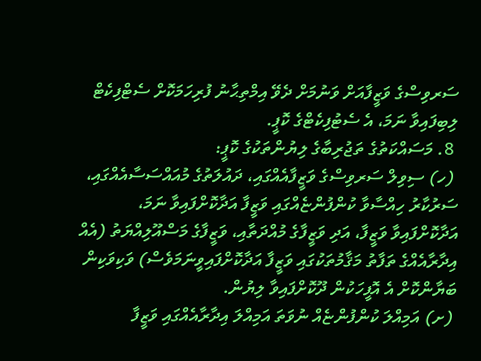ސަރވިސްގެ ވަޒީފާއަށް ވަނުމަށް ދެވޭ އިމްތިޙާނު ފުރިހަމަކޮށް ސެޓްފިކެޓް ލިބިފައިވާ ނަމަ، އެ ސެޓުފިކެޓްގެ ކޮޕީ.
 8. މަސައްކަތުގެ ތަޖުރިބާގެ ލިޔުންތަކުގެ ކޮޕީ:
 (ހ) ސިވިލް ސަރވިސްގެ ވަޒީފާއެއްގައި، ދައުލަތުގެ މުއައްސަސާއެއްގައި، ސަރުކާރު ހިއްސާވާ ކުންފުންޏެއްގައި ވަޒީފާ އަދާކޮށްފައިވާ ނަމަ، އަދާކޮށްފައިވާ ވަޒީފާ، އަދި ވަޒީފާގެ މުއްދަތާއި، ވަޒީފާގެ މަސްއޫލިއްޔަތު (އެއް އިދާރާއެއްގެ ތަފާތު މަޤާމުތަކުގައި ވަޒީފާ އަދާކޮށްފައިވީނަމަވެސް) ވަކިވަކިން ބަޔާންކޮށް އެ އޮފީހަކުން ދޫކޮށްފައިވާ ލިޔުން.
 (ށ) އަމިއްލަ ކުންފުންޏެއް ނުވަތަ އަމިއްލަ އިދާރާއެއްގައި ވަޒީފާ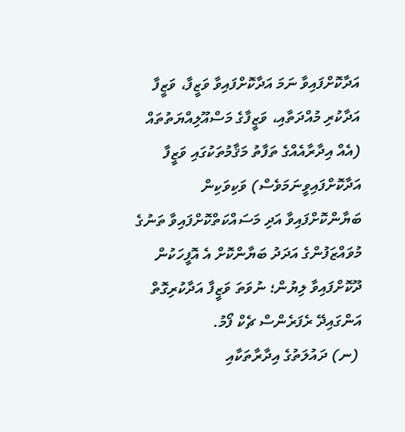އަދާކޮށްފައިވާ ނަމަ އަދާކޮށްފައިވާ ވަޒީފާ، ވަޒީފާ އަދާކުރި މުއްދަތާއި، ވަޒީފާގެ މަސްއޫލިއްޔަތުތައް (އެއް އިދާރާއެއްގެ ތަފާތު މަޤާމުތަކުގައި ވަޒީފާ އަދާކޮށްފައިވީނަމަވެސް) ވަކިވަކިން ބަޔާންކޮށްފައިވާ އަދި މަސައްކަތްކޮށްފައިވާ ތަނުގެ މުވައްޒަފުންގެ އަދަދު ބަޔާންކޮށް އެ އޮފީހަކުން ދޫކޮށްފައިވާ ލިޔުން؛ ނުވަތަ ވަޒީފާ އަދާކުރިގޮތް އަންގައިދޭ ރެފަރެންސް ޗެކް ފޯމު.
 (ނ) ދައުލަތުގެ އިދާރާތަކާއި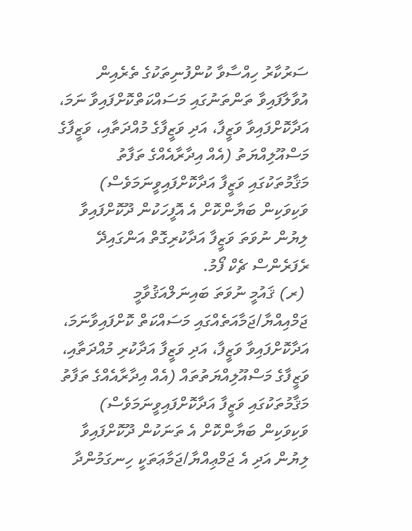ސަރުކާރު ހިއްސާވާ ކުންފުނިތަކުގެ ތެރެއިން އުވާލާފައިވާ ތަންތަނުގައި މަސައްކަތްކޮށްފައިވާ ނަމަ،  އަދާކޮށްފައިވާ ވަޒީފާ، އަދި ވަޒީފާގެ މުއްދަތާއި، ވަޒީފާގެ މަސްއޫލިއްޔަތު (އެއް އިދާރާއެއްގެ ތަފާތު މަޤާމުތަކުގައި ވަޒީފާ އަދާކޮށްފައިވީނަމަވެސް) ވަކިވަކިން ބަޔާންކޮށް އެ އޮފީހަކުން ދޫކޮށްފައިވާ ލިޔުން ނުވަތަ ވަޒީފާ އަދާކުރިގޮތް އަންގައިދޭ ރެފަރެންސް ޗެކް ފޯމު.
 (ރ) ޤައުމީ ނުވަތަ ބައިނަލްއަޤުވާމީ ޖަމްއިއްޔާ/ޖަމާއަތެއްގައި މަސައްކަތް ކޮށްފައިވާނަމަ، އަދާކޮށްފައިވާ ވަޒީފާ، އަދި ވަޒީފާ އަދާކުރި މުއްދަތާއި، ވަޒީފާގެ މަސްއޫލިއްޔަތުތައް (އެއް އިދާރާއެއްގެ ތަފާތު މަޤާމުތަކުގައި ވަޒީފާ އަދާކޮށްފައިވީނަމަވެސް) ވަކިވަކިން ބަޔާންކޮށް އެ ތަނަކުން ދޫކޮށްފައިވާ ލިޔުން އަދި އެ ޖަމްޢިއްޔާ/ޖަމާޢަތަކީ ހިނގަމުންދާ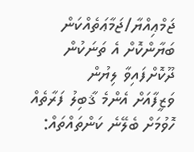ޖަމްޢިއްޔާ/ޖަމާޢަތެއްކަން ބަޔާންކޮށް އެ ތަނަކުން ދޫކޮށްފައިވާ ލިޔުން
ވަޒީފާއަށް އެންމެ ޤާބިލު ފަރާތެއް ހޮވުމަށް ބެލޭނެ ކަންތައްތައް: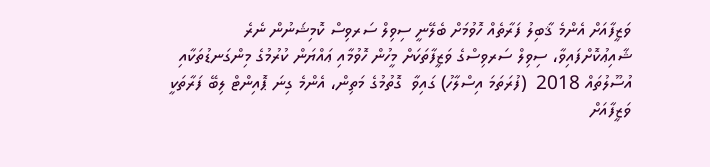ވަޒީފާއަށް އެންމެ ޤާބިލު ފަރާތެއް ހޮވުމަށް ބެލޭނީ ސިވިލް ސަރވިސް ކޮމިޝަނުން ނެރެ ޝާއިޢުކޮށްފައިވާ، ސިވިލް ސަރވިސްގެ ވަޒީފާތަކަށް މީހުން ހޮވުމާއި ޢައްޔަން ކުރުމުގެ މިންގަނޑުތަކާއި އުސޫލުތައް 2018  (ފުރަތަމަ އިސްލާހު) ގައިވާ  ގޮތުމުގެ މަތިން، އެންމެ ގިނަ ޕޮއިންޓް ލިބޭ ފަރާތަކީ ވަޒީފާއަށް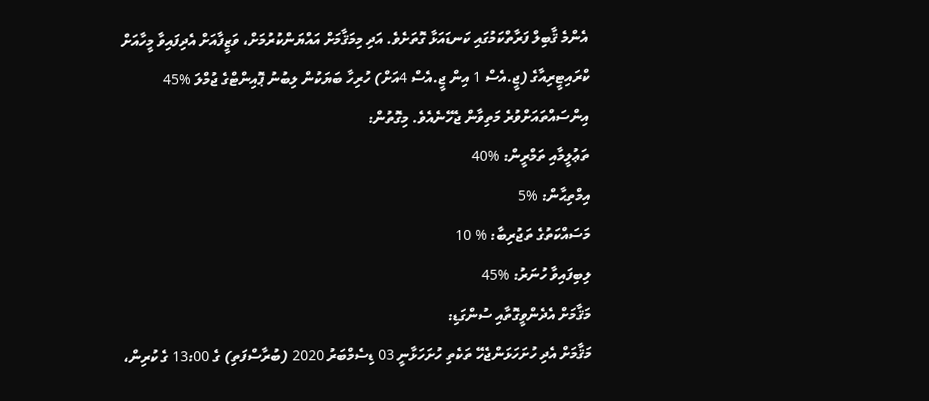އެންމެ ޤާބިލް ފަރާތްކަމުގައި ކަނޑައަޅާ ގޮތަށެވެ. އަދި މިމަޤާމަށް އައްޔަންކުރުމަށް، ވަޒީފާއަށް އެދިފައިވާ މީހާއަށް ކްރައިޓީރިއާގެ (ޖީ.އެސް 1 އިން ޖީ.އެސް 4އަށް) ހުރިހާ ބަޔަކުން ލިބުނު ޕޮއިންޓްގެ ޖުމްލަ %45 އިންސައްތައަށްވުރެ މަތިވާން ޖެހޭނެއެވެ. މިގޮތުން:
ތަޢުލީމާއި ތަމްރީން: %40
އިމްތިޙާން: %5
މަސައްކަތުގެ ތަޖުރިބާ: % 10
ލިބިފައިވާ ހުނަރު: %45
މަޤާމަށް އެދެންވީގޮތާއި ސުންގަޑި:
މަޤާމަށް އެދި ހުށަހަޅަންޖެހޭ ތަކެތި ހުށަހަޅާނީ 03 ޑިސެމްބަރު 2020 (ބުރާސްފަތި) ގެ 13:00 ގެ ކުރިން،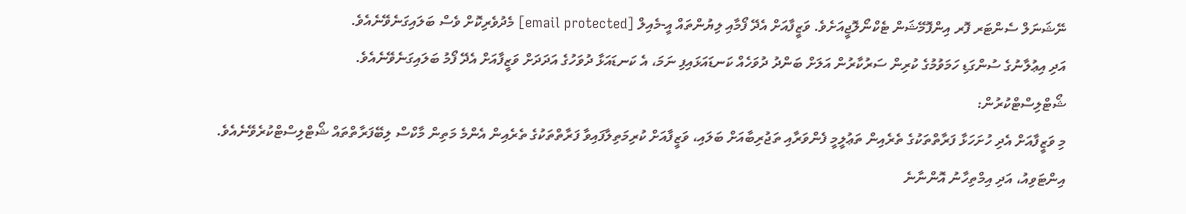ނޭޝަނަލް ސެންޓަރ ފޮރ އިންފޮމޭޝަން ޓެކްނޯލޮޖީއަށެވެ. ވަޒީފާއަށް އެދޭ ފޯމާއި ލިޔުންތައް އީ-މެއިލް [email protected] މެދުވެރިކޮށް ވެސް ބަލައިގަނެވޭނެއެވެ.
އަދި އިޢުލާނުގެ ސުންގަޑި ހަމަވުމުގެ ކުރިން ސަރުކާރުން އަލަށް ބަންދު ދުވަހެއް ކަނޑައަޅައިފި ނަމަ، އެ ކަނޑައަޅާ ދުވަހުގެ އަދަދަށް ވަޒީފާއަށް އެދޭ ފޯމު ބަލައިގަނެވޭނެއެވެ.
ޝޯޓްލިސްޓްކުރުން:
މި ވަޒީފާއަށް އެދި ހުށަހަޅާ ފަރާތްތަކުގެ ތެރެއިން ތަޢުލީމީ ފެންވަރާއި ތަޖުރިބާއަށް ބަލައި، ވަޒީފާއަށް ކުރިމަތިލާފައިވާ ފަރާތްތަކުގެ ތެރެއިން އެންމެ މަތިން މާކްސް ލިބޭފަރާތްތައް ޝޯޓްލިސްޓްކުރެވޭނެއެވެ.
އިންޓަވިއު، އަދި އިމްތިހާނު އޮންނާނެ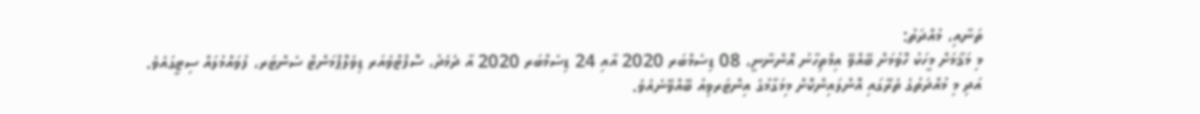ތަނާއި، މުއްދަތު:
މި މަޤާމަށް މީހަކު ހޮވުމަށް ބޭއްވޭ އިމްތިހާނު އޮންނާނީ، 08 ޑިސެމްބަރ 2020 އާއި 24 ޑިސެމްބަރ 2020 އާ ދެމެދު، ސޮފްޓްވެއަރ ޑިވެލޮޕްމަންޓް ސެންޓަރ، ފުވައްމުލައް ސިޓީގައެވެ.
އަދި މި މުއްދަތުގެ ތެރޭގައި އޮންލައިންކޮށް މިމަގާމުގެ އިންޓަރވިއު ބޭއްވޭނެއެވެ.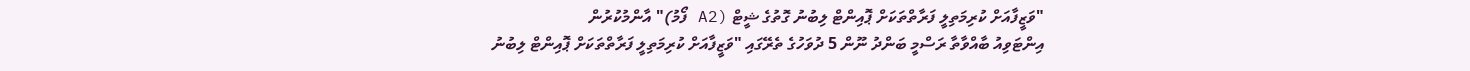"ވަޒީފާއަށް ކުރިމަތިލީ ފަރާތްތަކަށް ޕޮއިންޓް ލިބުނު ގޮތުގެ ޝީޓް (A2 ފޯމު)" އާންމުކުރުން
އިންޓަވިއު ބާއްވާތާ ރަސްމީ ބަންދު ނޫން 5 ދުވަހުގެ ތެރޭގައި "ވަޒީފާއަށް ކުރިމަތިލީ ފަރާތްތަކަށް ޕޮއިންޓް ލިބުނު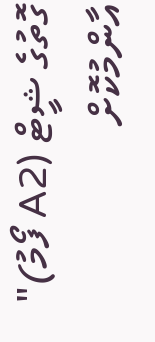ގޮތުގެ ޝީޓް (A2 ފޯމު)" އާންމުކޮށް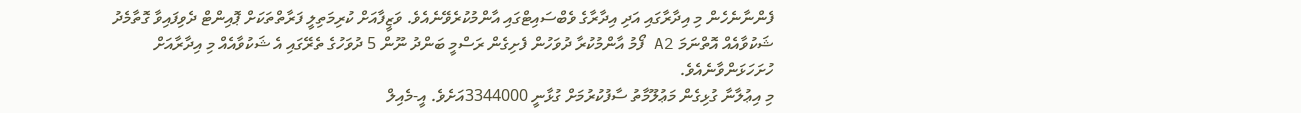ފެންނާނެހެން މި އިދާރާގައި އަދި އިދާރާގެ ވެބްސައިޓްގައި އާންމުކުރެވޭނެއެވެ. ވަޒީފާއަށް ކުރިމަތިލީ ފަރާތްތަކަށް ޕޮއިންޓް ދެވިފައިވާ ގޮތާމެދު ޝަކުވާއެއް އޮތްނަމަ A2 ފޯމު އާންމުކުރާ ދުވަހުން ފެށިގެން ރަސްމީ ބަންދު ނޫން 5 ދުވަހުގެ ތެރޭގައި އެ ޝަކުވާއެއް މި އިދާރާއަށް ހުށަހަޅަންވާނެއެވެ.
މި އިޢުލާނާ ގުޅިގެން މަޢުލޫމާތު ސާފުކުރުމަށް ގުޅާނީ 3344000އަށެވެ. އީ-މެއިލް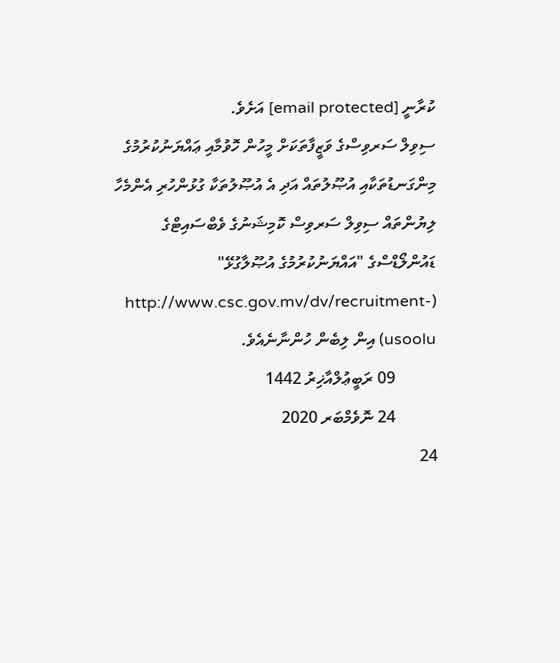ކުރާނީ [email protected] އަށެވެ.
ސިވިލް ސަރވިސްގެ ވަޒީފާތަކަށް މީހުން ހޮވުމާއި ޢައްޔަނުކުރުމުގެ މިންގަނޑުތަކާއި އުޞޫލުތައް އަދި އެ އުޞޫލުތަކާ ގުޅުންހުރި އެންމެހާ ލިޔުންތައް ސިވިލް ސަރވިސް ކޮމިޝަނުގެ ވެބްސައިޓްގެ ޑައުންލޯޑްސްގެ "އައްޔަނުކުރުމުގެ އުޞޫލާގުޅޭ" (http://www.csc.gov.mv/dv/recruitment-usoolu) އިން ލިބެން ހުންނާނެއެވެ.
          09 ރަބީޢުލްއާޚިރު 1442
          24 ނޮވެމްބަރ 2020
24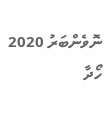ނޮވެންބަރު 2020
ހޯދާ